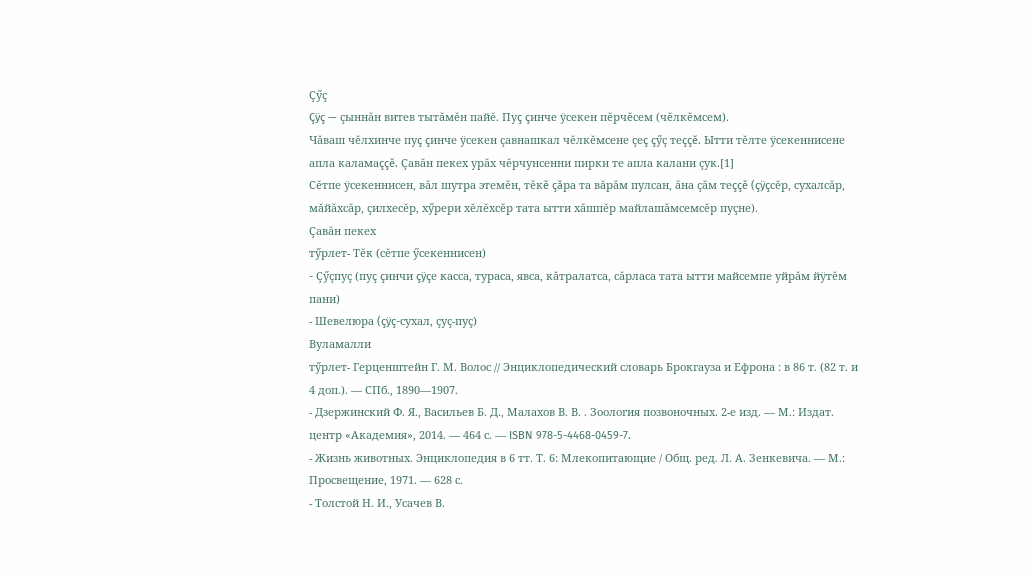Çӳç
Çÿç — çыннăн витев тытăмĕн пайĕ. Пуç çинче ÿсекен пĕрчĕсем (чĕлкĕмсем).
Чăваш чĕлхинче пуç çинче ÿсекен çавнашкал чĕлкĕмсене çеç çӳç теççĕ. Ытти тĕлте ÿсекеннисене апла каламаççĕ. Çавăн пекех урăх чĕрчунсенни пирки те апла калани çук.[1]
Сĕтпе ÿсекеннисен, вăл шутра этемĕн, тĕкĕ çăра та вăрăм пулсан, ăна çăм теççĕ (çÿçсĕр, сухалсăр, мăйăхсăр, çилхесĕр, хӳрери хĕлĕхсĕр тата ытти хăшпĕр майлашăмсемсĕр пуçне).
Çавăн пекех
тӳрлет- Тĕк (сĕтпе ӳсекеннисен)
- Çӳçпуç (пуç çинчи çÿçе касса, тураса, явса, кăтралатса, сăрласа тата ытти майсемпе уйрăм йÿтĕм пани)
- Шевелюра (çÿç-сухал, çуç-пуç)
Вуламалли
тӳрлет- Герценштейн Г. М. Волос // Энциклопедический словарь Брокгауза и Ефрона : в 86 т. (82 т. и 4 доп.). — СПб., 1890—1907.
- Дзержинский Ф. Я., Васильев Б. Д., Малахов В. В. . Зоология позвоночных. 2-е изд. — М.: Издат. центр «Академия», 2014. — 464 с. — ISBN 978-5-4468-0459-7.
- Жизнь животных. Энциклопедия в 6 тт. Т. 6: Млекопитающие / Общ. ред. Л. А. Зенкевича. — М.: Просвещение, 1971. — 628 с.
- Толстой Н. И., Усачев В.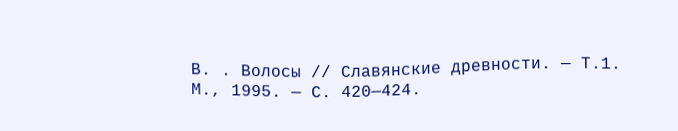В. . Волосы // Славянские древности. — Т.1. М., 1995. — С. 420—424.